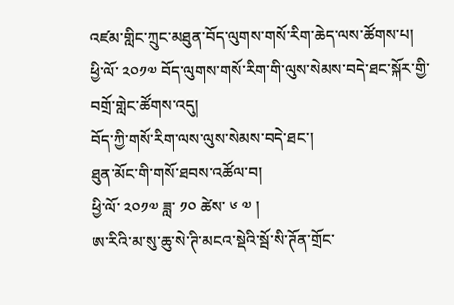འཛམ་གླིང་ཀྲུང་མཐུན་བོད་ལུགས་གསོ་རིག་ཆེད་ལས་ཚོགས་པ།
ཕྱི་ལོ་ ༢༠༡༧ བོད་ལུགས་གསོ་རིག་གི་ལུས་སེམས་བདེ་ཐང་སྐོར་གྱི་བགྲོ་གླེང་ཚོགས་འདུ།
བོད་ཀྱི་གསོ་རིག་ལས་ལུས་སེམས་བདེ་ཐང་།
ཐུན་མོང་གི་གསོ་ཐབས་འཚོལ་བ།
ཕྱི་ལོ་ ༢༠༡༧ ཟླ་ ༡༠ ཚེས་ ༦ ༧ །
ཨ་རིའི་མ་སུ་ཆུ་སེ་ཊི་མངའ་སྡེའི་སྦོ་སི་ཊོན་གྲོང་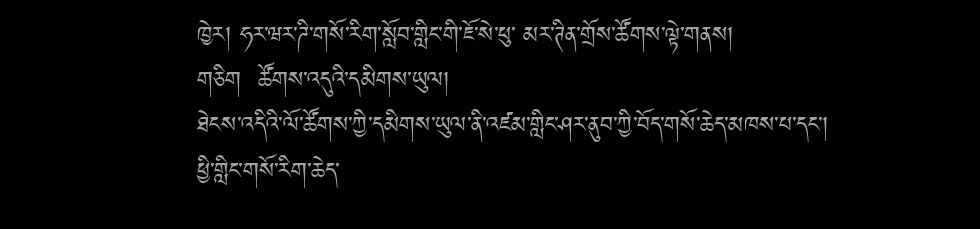ཁྱེར། ཧར་ཝར་ཌི་གསོ་རིག་སློབ་གླིང་གི་ཇོ་སེ་ཕུ་ མར་ཊིན་གྲོས་ཚོགས་ལྟེ་གནས།
གཅིག  ཚོགས་འདུའི་དམིགས་ཡུལ།
ཐེངས་འདིའི་ལོ་ཚོགས་ཀྱི་དམིགས་ཡུལ་ནི་འཛམ་གླིང་ཤར་ནུབ་ཀྱི་བོད་གསོ་ཆེད་མཁས་པ་དང་། ཕྱི་གླིང་གསོ་རིག་ཆེད་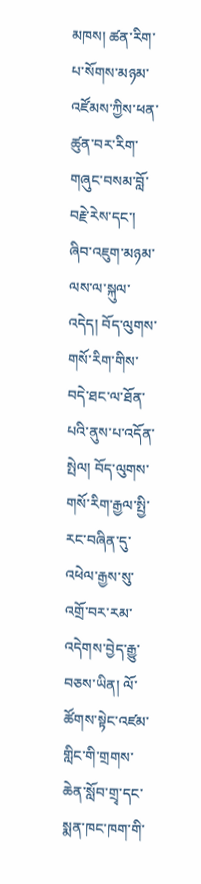མཁས། ཚན་རིག་པ་སོགས་མཉམ་འཛོམས་ཀྱིས་ཕན་ཚུན་བར་རིག་གཞུང་བསམ་བློ་བརྗེ་རེས་དང་། ཞིབ་འཇུག་མཉམ་ལས་ལ་སྐུལ་འདེད། བོད་ལུགས་གསོ་རིག་གིས་བདེ་ཐང་ལ་ཐོན་པའི་ནུས་པ་འདོན་སྤེལ། བོད་ལུགས་གསོ་རིག་རྒྱལ་སྤྱི་རང་བཞིན་དུ་འཕེལ་རྒྱས་སུ་འགྲོ་བར་རམ་འདེགས་བྱེད་རྒྱུ་བཅས་ཡིན། ལོ་ཚོགས་སྟེང་འཛམ་གླིང་གི་གྲགས་ཆེན་སློབ་གྲྭ་དང་སྨན་ཁང་ཁག་གི་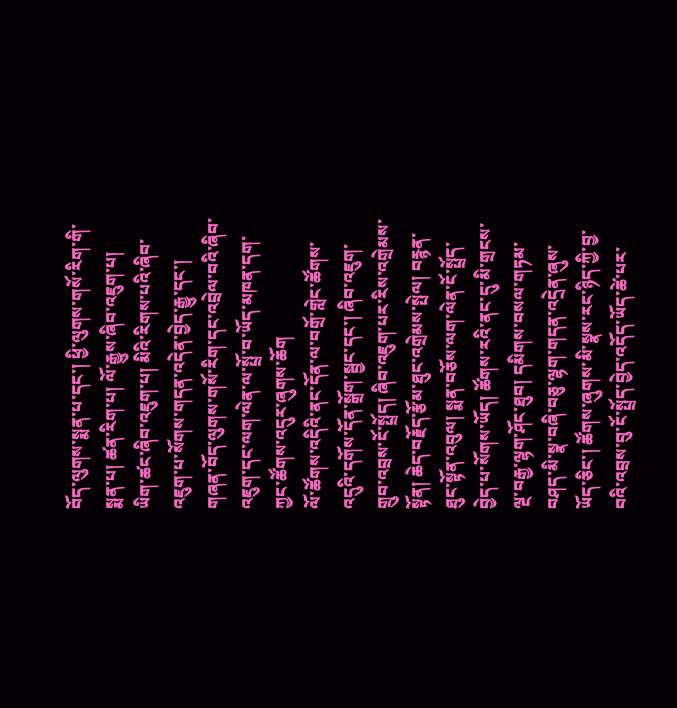བོད་ལུགས་སྨན་པ་དང་། ཕྱི་ལུགས་གསོ་རིག་གི་སྨན་པ། ཚན་རིག་པ། ལོ་རྒྱུས་ཞིབ་འཇུག་པ། ཡིག་ཚང་ཞིབ་འཇུག་པ། མིའི་རིགས་པའི་ཞིབ་འཇུག་པ་སོགས་གདན་འདེན་བྱེད་རྒྱུ་དང་། གཞན་བོད་ལུགས་གསོ་རིག་དང་འབྲེལ་བའི་ཞིབ་འཇུག་དང་ལག་ལེན་ལ་སྤྲོ་བ་ཡོད་མཁན་དག་ཀྱང་ཚོགས་འདུར་ཞུགས་ཆོག
ལོ་ཚོགས་འདིའི་ནང་དོན་ལ་བགྲོ་གླེང་ཚོགས་འདུའི་དགོས་དོན་སྒྲོག་སྦྱང་དང་། ཞིབ་འཇུག་གྲུབ་འབྲས་ངོ་སྤྲོད། ཞིབ་འཇུག་པར་རིས་འགྲེམས་སྟོན། ཆེད་བརྗོད་རྩོམ་ཐུང་འགྲེམས་སྤེལ། བརྙན་ཐུང་སྟོན་འབུལ། སྨན་བཅོས་ལག་ལེན་ངོ་སྤྲོད་བྱེད་པ་སོགས་ཡོད། ཚོགས་རའི་ནང་དུ་མི་གྲངས་ལྔ་བརྒྱ་ལྷག་ཤོང་ཐུབ། དམིགས་བསལ་གཏམ་བཤད་མི་སྣ་བཞི་བཅུ་ལྷག་གདན་འདྲེན་ཞུས་ཡོད་ཅིང་། ཚོགས་ཞུགས་མི་སྣས་རང་ཉིད་ཀྱི་བྱ་བའི་འབྲས་བུ་ངོ་སྤྲོད་བྱེད་འདོད་ཡོད་ཚེ་པར་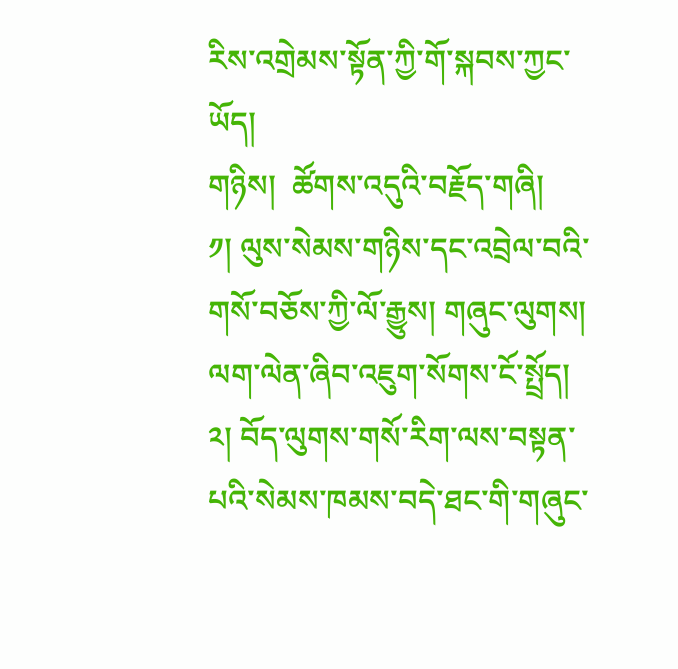རིས་འགྲེམས་སྟོན་ཀྱི་གོ་སྐབས་ཀྱང་ཡོད།
གཉིས།  ཚོགས་འདུའི་བརྗོད་གཞི།
༡། ལུས་སེམས་གཉིས་དང་འབྲེལ་བའི་གསོ་བཅོས་ཀྱི་ལོ་རྒྱུས། གཞུང་ལུགས། ལག་ལེན་ཞིབ་འཇུག་སོགས་ངོ་སྤྲོད།
༢། བོད་ལུགས་གསོ་རིག་ལས་བསྟན་པའི་སེམས་ཁམས་བདེ་ཐང་གི་གཞུང་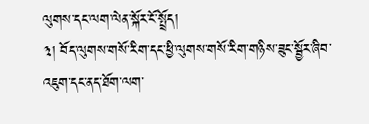ལུགས་དང་ལག་ལེན་སྐོར་ངོ་སྤྲོད།
༣། བོད་ལུགས་གསོ་རིག་དང་ཕྱི་ལུགས་གསོ་རིག་གཉིས་ཟུང་སྦྱོར་ཞིབ་འཇུག་དང་ནད་ཐོག་ལག་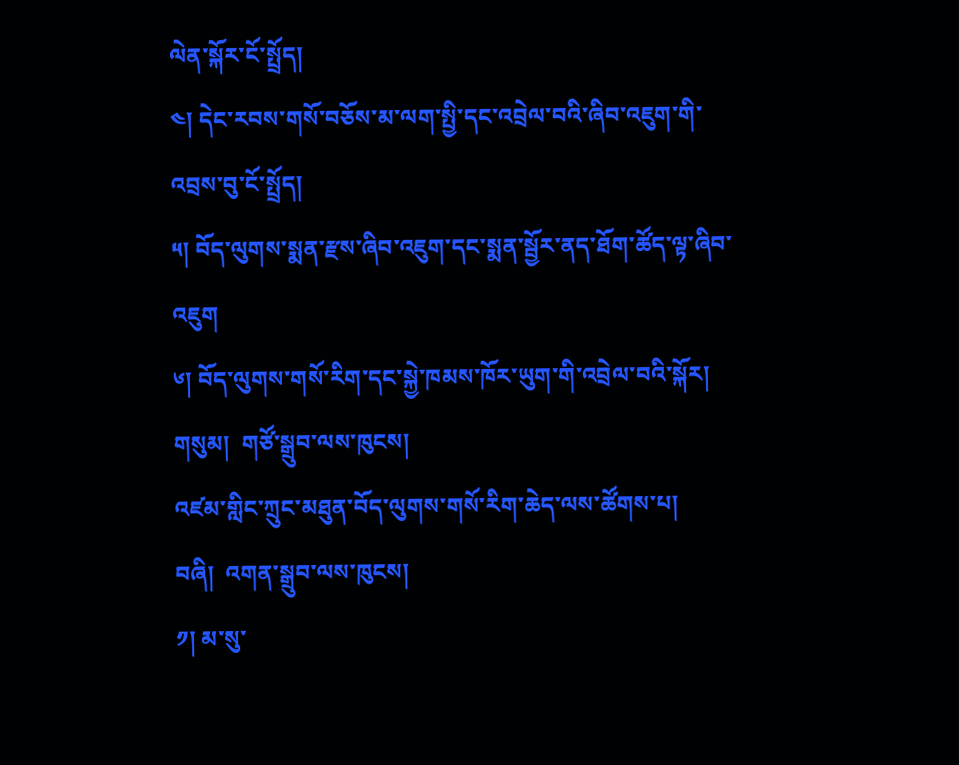ལེན་སྐོར་ངོ་སྤྲོད།
༤། དེང་རབས་གསོ་བཅོས་མ་ལག་སྤྱི་དང་འབྲེལ་བའི་ཞིབ་འཇུག་གི་འབྲས་བུ་ངོ་སྤྲོད།
༥། བོད་ལུགས་སྨན་རྫས་ཞིབ་འཇུག་དང་སྨན་སྦྱོར་ནད་ཐོག་ཚོད་ལྟ་ཞིབ་འཇུག
༦། བོད་ལུགས་གསོ་རིག་དང་སྐྱེ་ཁམས་ཁོར་ཡུག་གི་འབྲེལ་བའི་སྐོར།
གསུམ།  གཙོ་སྒྲུབ་ལས་ཁུངས།
འཛམ་གླིང་ཀྲུང་མཐུན་བོད་ལུགས་གསོ་རིག་ཆེད་ལས་ཚོགས་པ།
བཞི།  འགན་སྒྲུབ་ལས་ཁུངས།
༡། མ་སུ་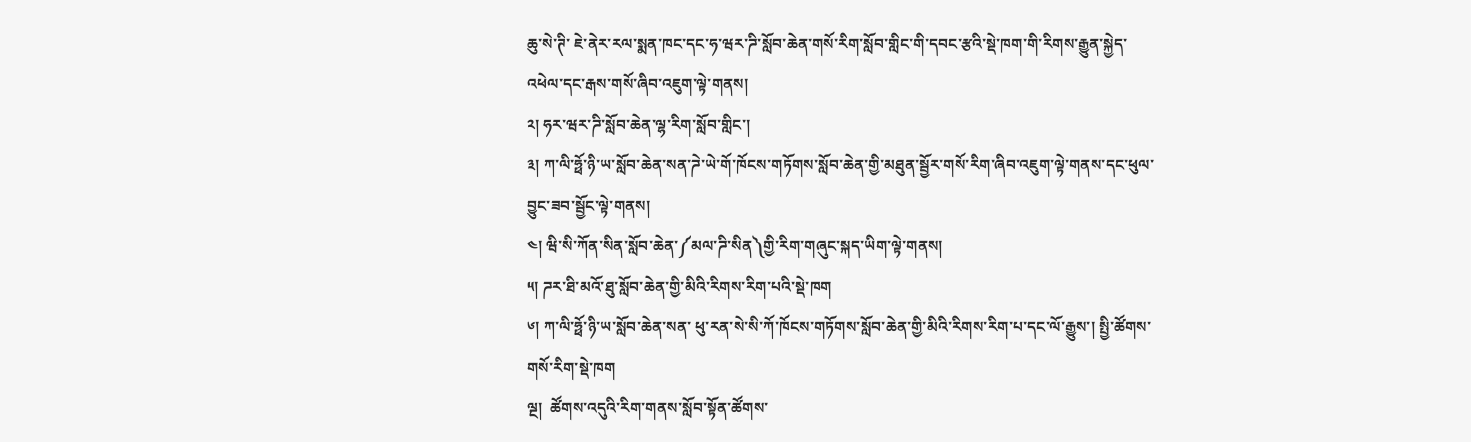ཆུ་སེ་ཊི་ ཇེ་ནེར་རལ་སྨན་ཁང་དང་ཧ་ཝར་ཌི་སློབ་ཆེན་གསོ་རིག་སློབ་གླིང་གི་དབང་རྩའི་སྡེ་ཁག་གི་རིགས་རྒྱུན་སྐྱེད་འཕེལ་དང་རྒས་གསོ་ཞིབ་འཇུག་ལྟེ་གནས།
༢། ཧར་ཝར་ཌི་སློབ་ཆེན་ལྷ་རིག་སློབ་གླིང་།
༣། ཀ་ལི་ཧྥོ་ཉི་ཡ་སློབ་ཆེན་སན་ཌེ་ཡེ་གོ་ཁོངས་གཏོགས་སློབ་ཆེན་གྱི་མཐུན་སྦྱོར་གསོ་རིག་ཞིབ་འཇུག་ལྟེ་གནས་དང་ཕུལ་བྱུང་ཟབ་སྦྱོང་ལྟེ་གནས།
༤། ཝི་སི་ཀོན་སིན་སློབ་ཆེན་༼མལ་ཌི་སིན༽གྱི་རིག་གཞུང་སྐད་ཡིག་ལྟེ་གནས།
༥། ཌར་ཐི་མའོ་ཐུ་སློབ་ཆེན་གྱི་མིའི་རིགས་རིག་པའི་སྡེ་ཁག
༦། ཀ་ལི་ཧྥོ་ཉི་ཡ་སློབ་ཆེན་སན་ ཕུ་རན་སེ་སི་ཀོ་ཁོངས་གཏོགས་སློབ་ཆེན་གྱི་མིའི་རིགས་རིག་པ་དང་ལོ་རྒྱུས་། སྤྱི་ཚོགས་གསོ་རིག་སྡེ་ཁག
ལྔ།  ཚོགས་འདུའི་རིག་གནས་སློབ་སྟོན་ཚོགས་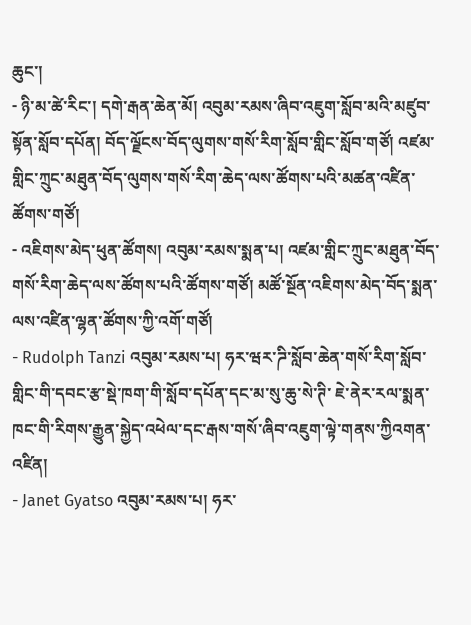ཆུང་།
- ཉི་མ་ཚེ་རིང་། དགེ་རྒན་ཆེན་མོ། འབུམ་རམས་ཞིབ་འཇུག་སློབ་མའི་མཛུབ་སྟོན་སློབ་དཔོན། བོད་ལྗོངས་བོད་ལུགས་གསོ་རིག་སློབ་གླིང་སློབ་གཙོ། འཛམ་གླིང་ཀྲུང་མཐུན་བོད་ལུགས་གསོ་རིག་ཆེད་ལས་ཚོགས་པའི་མཚན་འཛིན་ཚོགས་གཙོ།
- འཇིགས་མེད་ཕུན་ཚོགས། འབུམ་རམས་སྨན་པ། འཛམ་གླིང་ཀྲུང་མཐུན་བོད་གསོ་རིག་ཆེད་ལས་ཚོགས་པའི་ཚོགས་གཙོ། མཚོ་སྔོན་འཇིགས་མེད་བོད་སྨན་ལས་འཛིན་ལྷན་ཚོགས་ཀྱི་འགོ་གཙོ།
- Rudolph Tanzi འབུམ་རམས་པ། ཧར་ཝར་ཌི་སློབ་ཆེན་གསོ་རིག་སློབ་གླིང་གི་དབང་རྩ་སྡེ་ཁག་གི་སློབ་དཔོན་དང་མ་སུ་ཆུ་སེ་ཊི་ ཇེ་ནེར་རལ་སྨན་ཁང་གི་རིགས་རྒྱུན་སྐྱེད་འཕེལ་དང་རྒས་གསོ་ཞིབ་འཇུག་ལྟེ་གནས་ཀྱིའགན་འཛིན།
- Janet Gyatso འབུམ་རམས་པ། ཧར་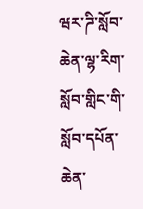ཝར་ཌི་སློབ་ཆེན་ལྷ་རིག་སློབ་གླིང་གི་སློབ་དཔོན་ཆེན་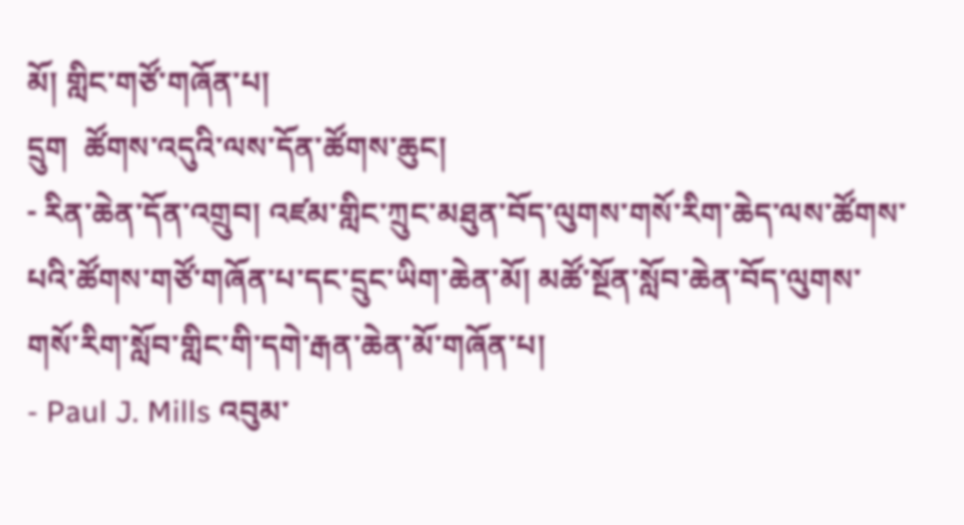མོ། གླིང་གཙོ་གཞོན་པ།
དྲུག  ཚོགས་འདུའི་ལས་དོན་ཚོགས་ཆུང།
- རིན་ཆེན་དོན་འགྲུབ། འཛམ་གླིང་ཀྲུང་མཐུན་བོད་ལུགས་གསོ་རིག་ཆེད་ལས་ཚོགས་པའི་ཚོགས་གཙོ་གཞོན་པ་དང་དྲུང་ཡིག་ཆེན་མོ། མཚོ་སྔོན་སློབ་ཆེན་བོད་ལུགས་གསོ་རིག་སློབ་གླིང་གི་དགེ་རྒན་ཆེན་མོ་གཞོན་པ།
- Paul J. Mills འབུམ་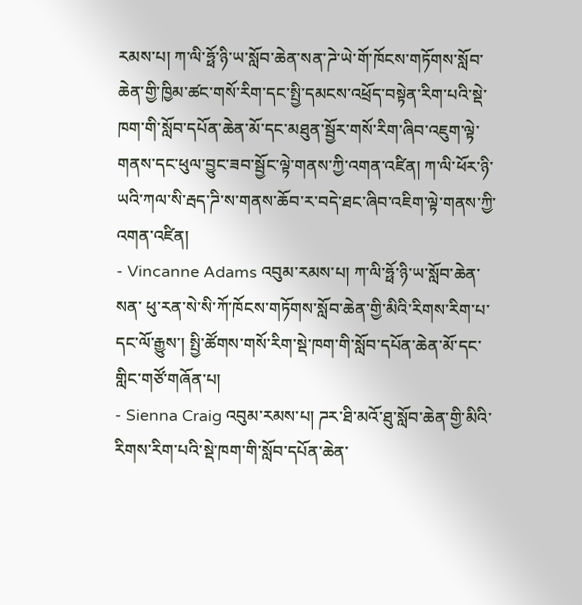རམས་པ། ཀ་ལི་ཧྥོ་ཉི་ཡ་སློབ་ཆེན་སན་ཌེ་ཡེ་གོ་ཁོངས་གཏོགས་སློབ་ཆེན་གྱི་ཁྱིམ་ཚང་གསོ་རིག་དང་སྤྱི་དམངས་འཕྲོད་བསྟེན་རིག་པའི་སྡེ་ཁག་གི་སློབ་དཔོན་ཆེན་མོ་དང་མཐུན་སྦྱོར་གསོ་རིག་ཞིབ་འཇུག་ལྟེ་གནས་དང་ཕུལ་བྱུང་ཟབ་སྦྱོང་ལྟེ་གནས་ཀྱི་འགན་འཛིན། ཀ་ལི་ཕོར་ཉི་ཡའི་ཀལ་སི་རྦད་ཌི་ས་གནས་ཆོབ་ར་བདེ་ཐང་ཞིབ་འཇིག་ལྟེ་གནས་ཀྱི་འགན་འཛིན།
- Vincanne Adams འབུམ་རམས་པ། ཀ་ལི་ཧྥོ་ཉི་ཡ་སློབ་ཆེན་སན་ ཕུ་རན་སེ་སི་ཀོ་ཁོངས་གཏོགས་སློབ་ཆེན་གྱི་མིའི་རིགས་རིག་པ་དང་ལོ་རྒྱུས་། སྤྱི་ཚོགས་གསོ་རིག་སྡེ་ཁག་གི་སློབ་དཔོན་ཆེན་མོ་དང་གླིང་གཙོ་གཞོན་པ།
- Sienna Craig འབུམ་རམས་པ། ཌར་ཐི་མའོ་ཐུ་སློབ་ཆེན་གྱི་མིའི་རིགས་རིག་པའི་སྡེ་ཁག་གི་སློབ་དཔོན་ཆེན་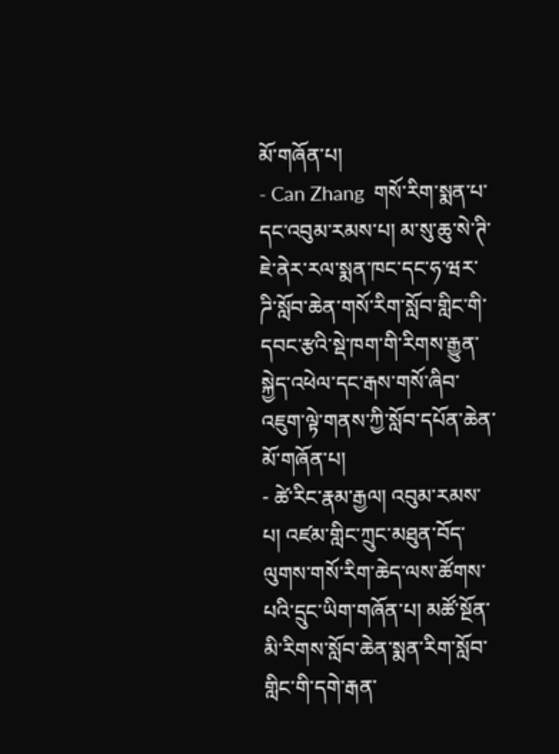མོ་གཞོན་པ།
- Can Zhang  གསོ་རིག་སྨན་པ་དང་འབུམ་རམས་པ། མ་སུ་ཆུ་སེ་ཊི་ ཇེ་ནེར་རལ་སྨན་ཁང་དང་ཧ་ཝར་ཌི་སློབ་ཆེན་གསོ་རིག་སློབ་གླིང་གི་དབང་རྩའི་སྡེ་ཁག་གི་རིགས་རྒྱུན་སྐྱེད་འཕེལ་དང་རྒས་གསོ་ཞིབ་འཇུག་ལྟེ་གནས་ཀྱི་སློབ་དཔོན་ཆེན་མོ་གཞོན་པ།
- ཚེ་རིང་རྣམ་རྒྱལ། འབུམ་རམས་པ། འཛམ་གླིང་ཀྲུང་མཐུན་བོད་ལུགས་གསོ་རིག་ཆེད་ལས་ཚོགས་པའི་དྲུང་ཡིག་གཞོན་པ། མཚོ་སྔོན་མི་རིགས་སློབ་ཆེན་སྨན་རིག་སློབ་གླིང་གི་དགེ་རྒན་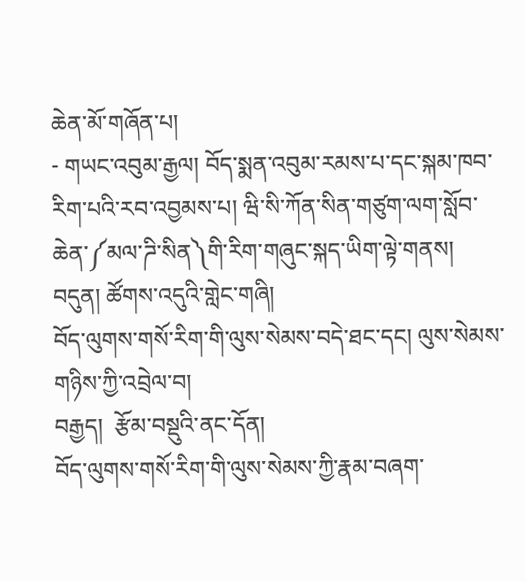ཆེན་མོ་གཞོན་པ།
- གཡང་འབུམ་རྒྱལ། བོད་སྨན་འབུམ་རམས་པ་དང་སྐམ་ཁབ་རིག་པའི་རབ་འབྱམས་པ། ཝི་སི་ཀོན་སིན་གཙུག་ལག་སློབ་ཆེན་༼མལ་ཌི་སིན༽གི་རིག་གཞུང་སྐད་ཡིག་ལྟེ་གནས།
བདུན། ཚོགས་འདུའི་གླེང་གཞི།
བོད་ལུགས་གསོ་རིག་གི་ལུས་སེམས་བདེ་ཐང་དང། ལུས་སེམས་གཉིས་ཀྱི་འབྲེལ་བ།
བརྒྱད།  རྩོམ་བསྡུའི་ནང་དོན།
བོད་ལུགས་གསོ་རིག་གི་ལུས་སེམས་ཀྱི་རྣམ་བཞག་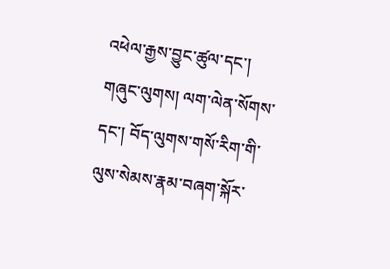འཕེལ་རྒྱས་བྱུང་ཚུལ་དང་། གཞུང་ལུགས། ལག་ལེན་སོགས་དང་། བོད་ལུགས་གསོ་རིག་གི་ལུས་སེམས་རྣམ་བཞག་སྐོར་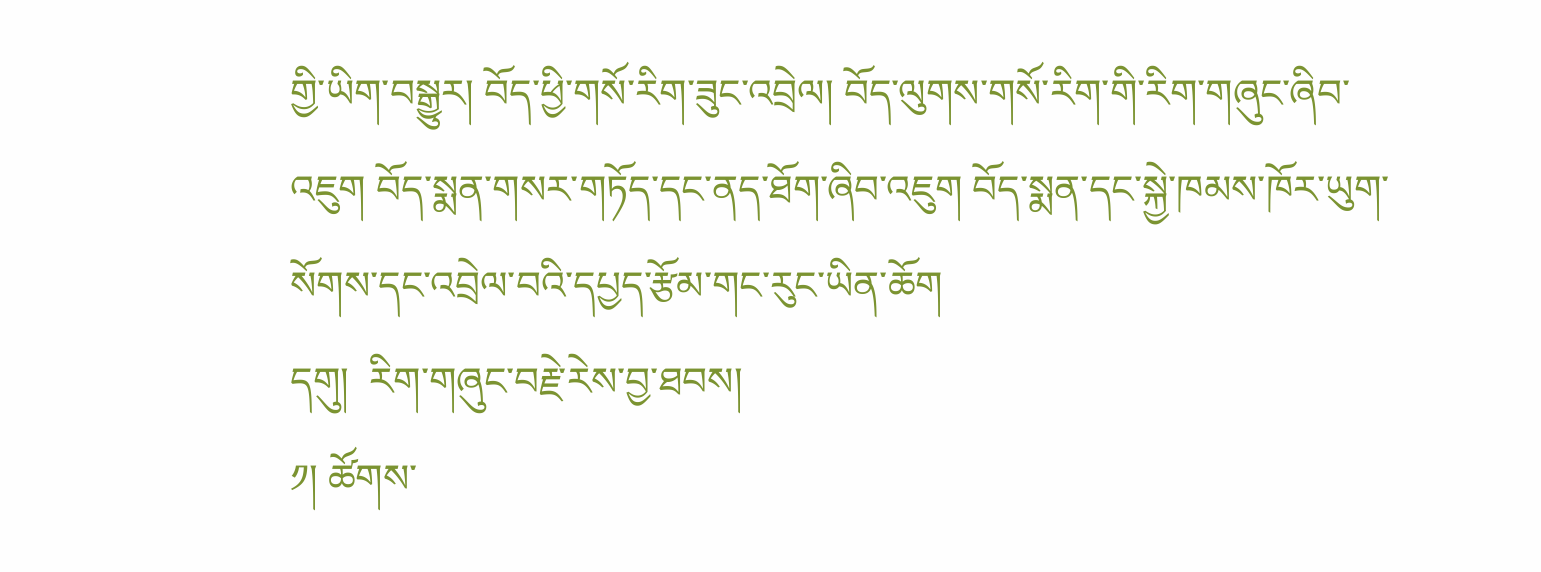གྱི་ཡིག་བསྒྱུར། བོད་ཕྱི་གསོ་རིག་ཟུང་འབྲེལ། བོད་ལུགས་གསོ་རིག་གི་རིག་གཞུང་ཞིབ་འཇུག བོད་སྨན་གསར་གཏོད་དང་ནད་ཐོག་ཞིབ་འཇུག བོད་སྨན་དང་སྐྱེ་ཁམས་ཁོར་ཡུག་སོགས་དང་འབྲེལ་བའི་དཔྱད་རྩོམ་གང་རུང་ཡིན་ཆོག
དགུ།  རིག་གཞུང་བརྗེ་རེས་བྱ་ཐབས།
༡། ཚོགས་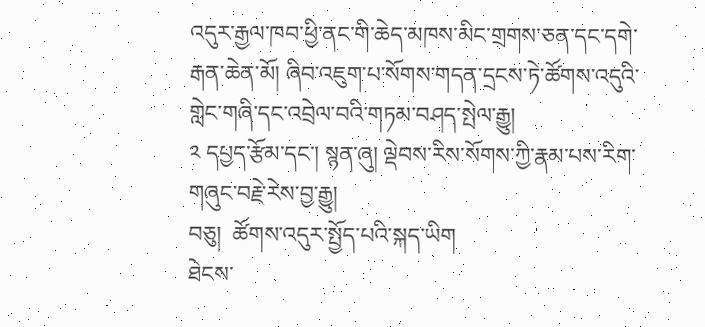འདུར་རྒྱལ་ཁབ་ཕྱི་ནང་གི་ཆེད་མཁས་མིང་གྲགས་ཅན་དང་དགེ་རྒན་ཆེན་མོ། ཞིབ་འཇུག་པ་སོགས་གདན་དྲངས་ཏེ་ཚོགས་འདུའི་གླེང་གཞི་དང་འབྲེལ་བའི་གཏམ་བཤད་སྤེལ་རྒྱུ།
༢ དཔྱད་རྩོམ་དང་། སྙན་ཞུ། ལྡེབས་རིས་སོགས་ཀྱི་རྣམ་པས་རིག་གཞུང་བརྗེ་རེས་བྱ་རྒྱུ།
བཅུ།  ཚོགས་འདུར་སྤྱོད་པའི་སྐད་ཡིག
ཐེངས་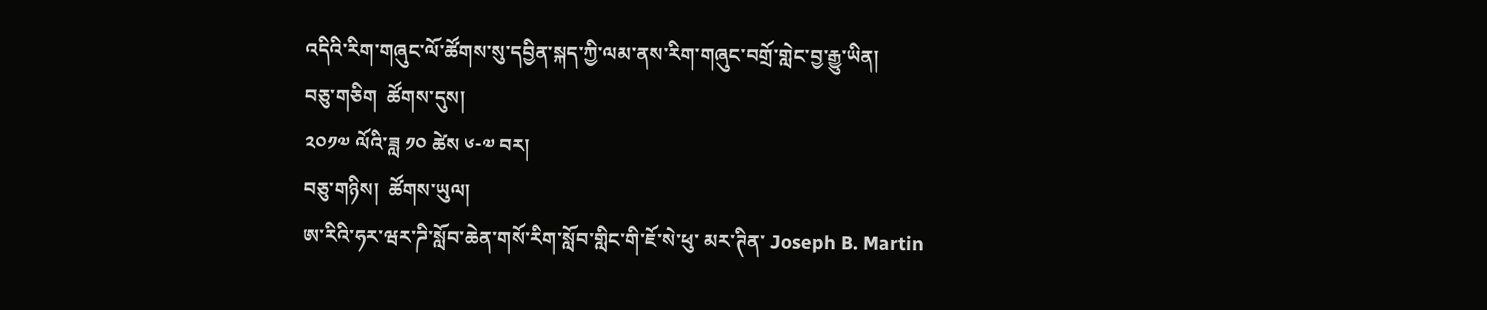འདིའི་རིག་གཞུང་ལོ་ཚོགས་སུ་དབྱིན་སྐད་ཀྱི་ལམ་ནས་རིག་གཞུང་བགྲོ་གླེང་བྱ་རྒྱུ་ཡིན།
བཅུ་གཅིག  ཚོགས་དུས།
༢༠༡༧ ལོའི་ཟླ ༡༠ ཚེས ༦-༧ བར།
བཅུ་གཉིས།  ཚོགས་ཡུལ།
ཨ་རིའི་ཧར་ཝར་ཌི་སློབ་ཆེན་གསོ་རིག་སློབ་གླིང་གི་ཇོ་སེ་ཕུ་ མར་ཊིན་ Joseph B. Martin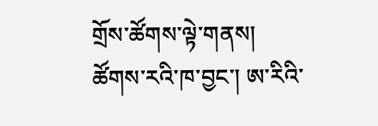གྲོས་ཚོགས་ལྟེ་གནས།
ཚོགས་རའི་ཁ་བྱང་། ཨ་རིའི་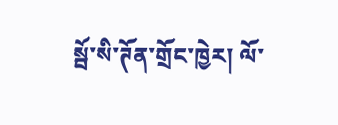སྦོ་སི་ཊོན་གྲོང་ཁྱེར། ལོ་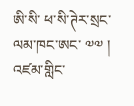ཨི་སི་ ཕ་སི་ཊེར་སྲང་ལམ་ཁང་ཨང་ ༧༧ །
འཛམ་གླིང་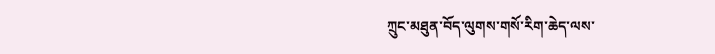ཀྲུང་མཐུན་བོད་ལུགས་གསོ་རིག་ཆེད་ལས་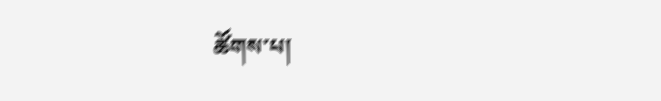ཚོགས་པ།